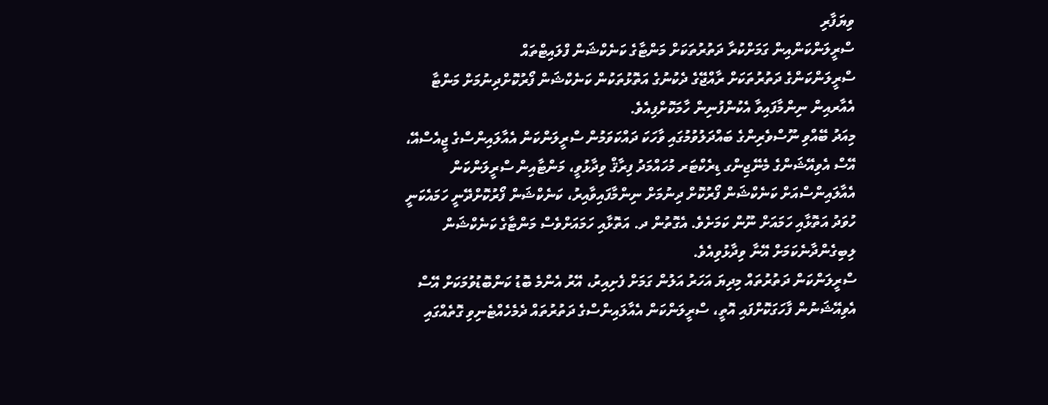ވިޔަފާރި
ސްރީލަންކަންއިން ގަމަށްކުރާ ދަތުރުތަކަށް މަންޓާގެ ކަނެކްޝަން ފްލައިޓްތައް
ސްރީލަންކަންގެ ދަތުރުތަކަށް ރާއްޖޭގެ ދެކުނުގެ އަތޮޅުތަކުން ކަނެކްޝަން ފޯރުކޮށްދިނުމަށް މަންޓާ އެއާރއިން ނިންމާފައިވާ އެކުންފުނިން ހާމަކޮށްފިއެވެ.
މިއަދު ބޭއްވި ނޫސްވެރިންގެ ބައްދަލުވުމުގައި ވާހަކަ ދައްކަވަމުން ސްރީލަންކަން އެއާލައިންސްގެ ޖީއެސްއޭ، އޭސް އެވިއޭޝަންގެ މެނޭޖިންގ ޑިރެކްޓަރ މުހައްމަދު ފިރާޤް ވިދާޅުވީ، މަންޓާއިން ސްރީލަންކަން އެއާލައިންސްއަށް ކަނެކްޝަން ފޯރުކޮށް ދިނުމަށް ނިންމާފައިވާއިރު، ކަނެކްޝަން ފޯރުކޮށްދޭނީ ހަމައެކަނީ ހުވަދު އަތޮޅާއި ހަމައަށް ނޫން ކަމަށެވެ. އެގޮތުން ދ. އަތޮޅާއި ހަމައަށްވެސް މަންޓާގެ ކަނެކްޝަން ލިބިގެންދާނެކަމަށް އޭނާ ވިދާޅުވިއެވެ.
ސްރީލަންކަން ދަތުރުތައް މިދިޔަ އަހަރު އަލުން ގަމަށް ފެށިއިރު، އޭރު އެންމެ ބޮޑު ކަންބޮޑުވުމަކަށް އޭސް އެވިއޭޝަނުން ފާހަގަކޮށްފައި އޮތީ، ސްރީލަންކަން އެއާލައިންސްގެ ދަތުރުތައް ދެމެހެއްޓެނިވި ގޮތެއްގައި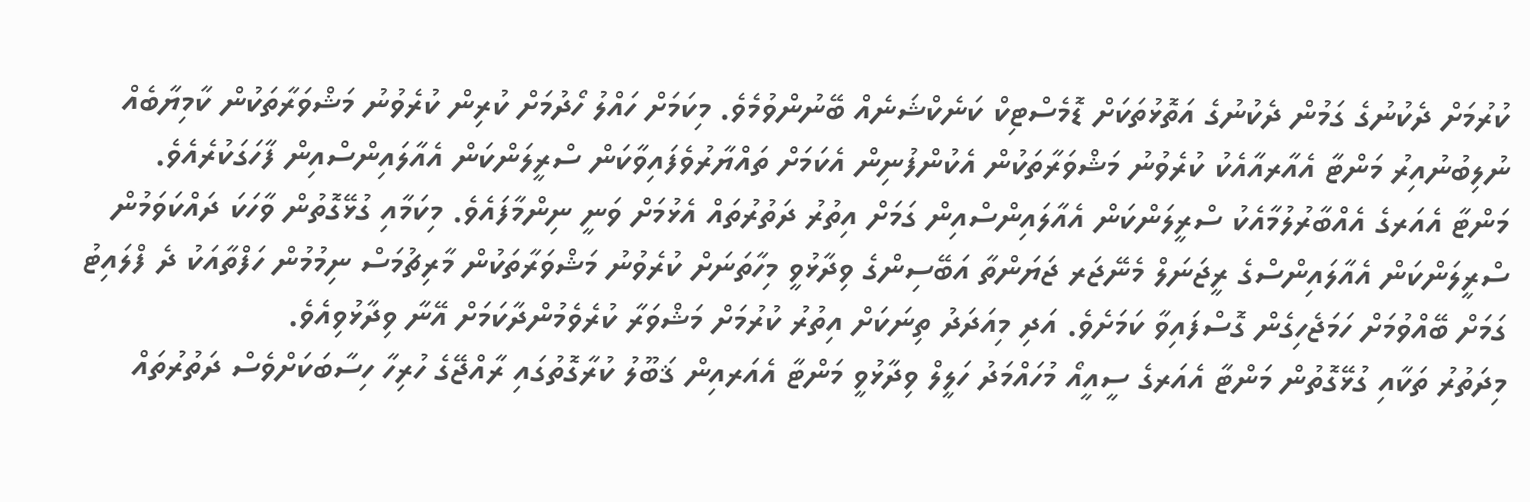ކުރުމަށް ދެކުނުގެ ގަމުން ދެކުނުގެ އަތޮޅުތަކަށް ޑޮމެސްޓިކް ކަނެކްޝަނެއް ބޭނުންވުމެވެ. މިކަމަށް ހައްލު ހޯދުމަށް ކުރިން ކުރެވުނު މަޝްވަރާތަކުން ކާމިޔާބެއް ނުލިބުނުއިރު މަންޓާ އެއާރއާއެކު ކުރެވުނު މަޝްވަރާތަކުން އެކުންފުނިން އެކަމަށް ތައްޔާރުވެފައިވާކަން ސްރީލަންކަން އެއާލައިންސްއިން ފާހަގަކުރެއެވެ.
މަންޓާ އެއަރގެ އެއްބާރުލުމާއެކު ސްރީލަންކަން އެއާލައިންސްއިން ގަމަށް އިތުރު ދަތުރުތައް އެޅުމަށް ވަނީ ނިންމާފައެވެ. މިކަމާއި ގުޅޭގޮތުން ވާހަކަ ދައްކަވަމުން ސްރީލަންކަން އެއާލައިންސްގެ ރީޖަނަލް މެނޭޖަރ ޖަޔަންތާ އަބޭސިންގެ ވިދާޅުވީ މިހާތަނަށް ކުރެވުނު މަޝްވަރާތަކުން މާރިޗުމަސް ނިމުމުން ހަފްތާއަކު ދެ ފްލައިޓު ގަމަށް ބޭއްވުމަށް ހަމަޖެހިގެން ގޮސްފައިވާ ކަމަށެވެ. އަދި މިއަދަދު ތިނަކަށް އިތުރު ކުރުމަށް މަޝްވަރާ ކުރެވެމުންދާކަމަށް އޭނާ ވިދާޅުވިއެވެ.
މިދަތުރު ތަކާއި ގުޅޭގޮތުން މަންޓާ އެއަރގެ ސީއީއޯ މުހައްމަދު ހަލީލް ވިދާޅުވީ މަންޓާ އެއަރއިން ޤަބޫލު ކުރާގޮތުގައި ރާއްޖޭގެ ހުރިހާ ހިސާބަކަށްވެސް ދަތުރުތައް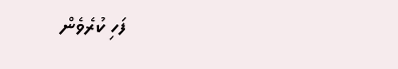ފަހި ކުރެވެން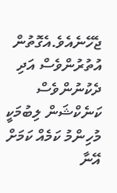ޖެހޭނެއެވެ.އެގޮތުން އުތުރުންވެސް އަދި ދެކުނުންވެސް ކަނެކްޝަން ލިބުމަކީ މުހިންމު ކަމެއް ކަމަށް އޭނާ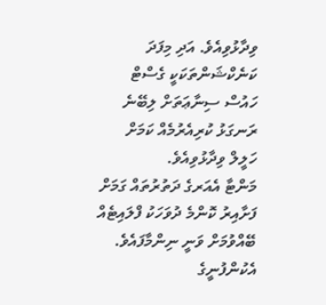ވިދާޅުވިއެވެ. އަދި މިފަދަ ކަނެކްޝަންތަކަކީ ގެސްޓް ހައުސް ސިނާޢަތަށް ލިބޭނެ ރަނގަޅު ކުރިއެރުމެއް ކަމަށް ހަލީލް ވިދާޅުވިއެވެ.
މަންޓާ އެއަރގެ ދަތުރުތައް ގަމަށް ފަށާއިރު ކޮންމެ ދުވަހަކު ފްލައިޓެއް ބޭއްވުމަށް ވަނީ ނިންމާފައެވެ. އެކުންފުނީގެ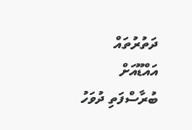ދަތުރުތައް އައްޑޫއަށް ބުރާސްފަތި ދުވަހު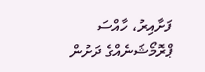ފަށާއިރު، ހާއްސަ ޕްރޮމޯޝަނެއްގެ ދަށުން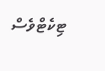ޓިކެޓްވެސް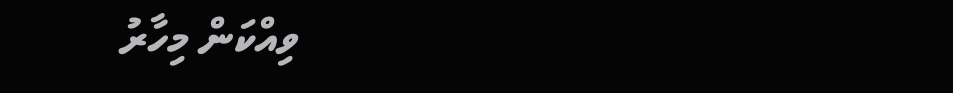ވިއްކަން މިހާރު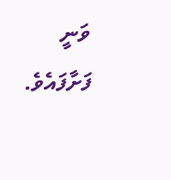ވަނީ ފަށާފައެވެ.